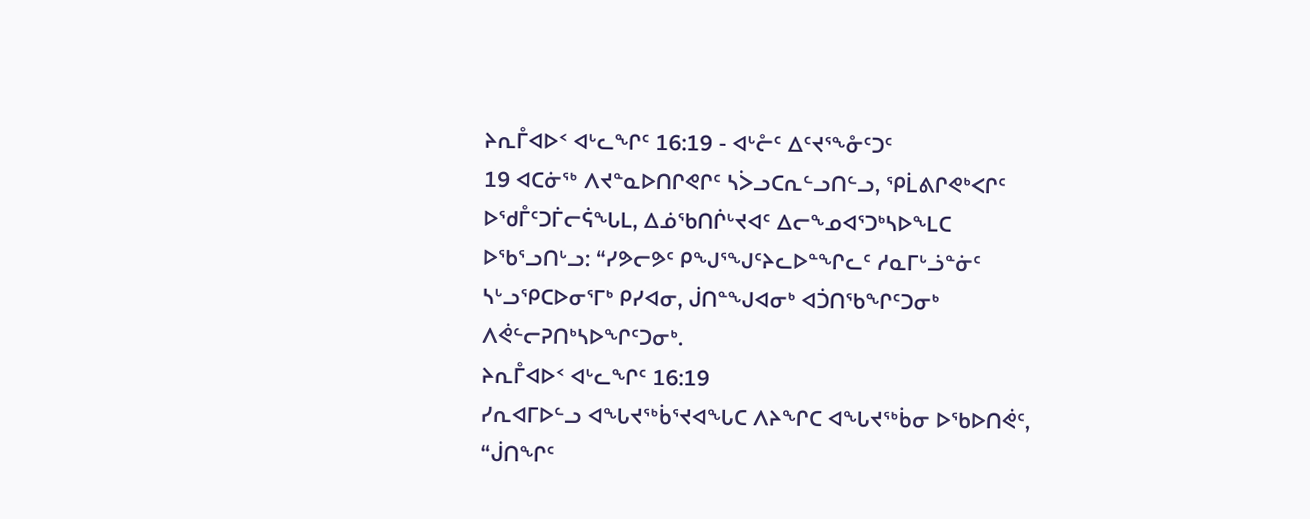ᔨᕆᒤᐊᐅᑉ ᐊᒡᓚᖏᑦ 16:19 - ᐊᒡᓔᑦ ᐃᑦᔪᕐᖕᓁᑦᑐᑦ
19 ᐊᑕᓃᖅ ᐱᔪᓐᓇᐅᑎᒋᕙᒋᑦ ᓴᐴᓗᑕᕆᓪᓗᑎᓪᓗ, ᕿᒫᕕᒋᕙᒃᐸᒋᑦ ᐅᖁᒤᑦᑐᒦᓕᕌᖓᒪ, ᐃᓅᖃᑎᒌᒡᔪᐊᑦ ᐃᓕᖕᓄᐊᕐᑐᒃᓴᐅᖕᒪᑕ ᐅᖃᕐᓗᑎᒡᓗ: “ᓯᕗᓕᕗᑦ ᑭᖑᕐᖑᑦᔨᓚᐅᓐᖏᓚᑦ ᓱᓇᒥᒡᓘᓐᓃᑦ ᓴᒡᓗᕿᑕᐅᓂᕐᒥᒃ ᑭᓯᐊᓂ, ᒎᑎᓐᖑᐊᓂᒃ ᐊᑑᑎᖃᖏᑦᑐᓂᒃ ᐱᕚᓪᓕᕈᑎᒃᓴᐅᖏᑦᑐᓂᒃ.
ᔨᕆᒤᐊᐅᑉ ᐊᒡᓚᖏᑦ 16:19
ᓯᕆᐊᒥᐅᓪᓗ ᐊᖓᔪᖅᑳᕐᔪᐊᖓᑕ ᐱᔨᖏᑕ ᐊᖓᔪᖅᑳᓂ ᐅᖃᐅᑎᕚᑦ, “ᒎᑎᖏᑦ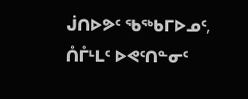ᒎᑎᐅᕗᑦ ᖃᖅᑲᒥᐅᓄᑦ, ᑍᒤᒻᒪᑦ ᐅᕙᑦᑎᓐᓂᑦ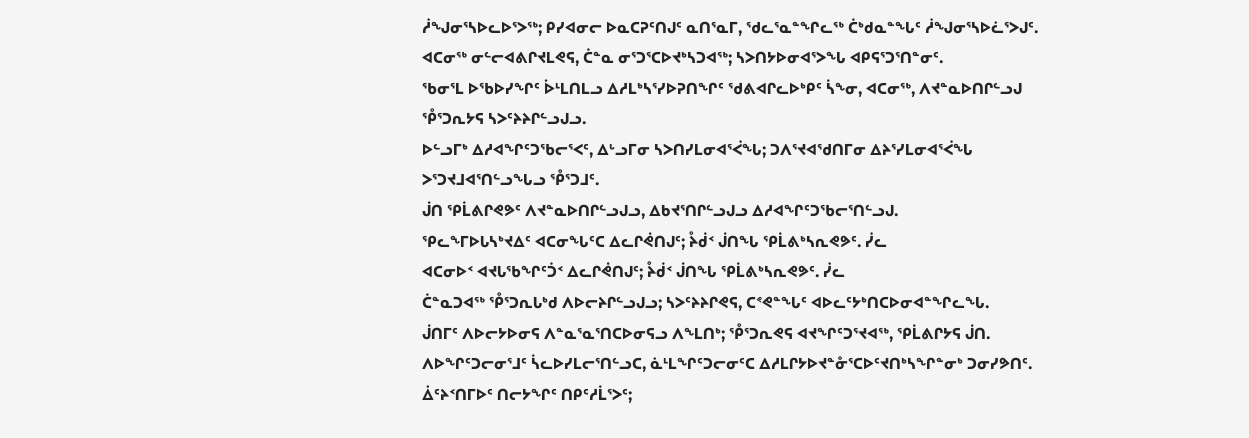ᓲᖑᓂᕐᓴᐅᓚᐅᕐᐳᖅ; ᑭᓯᐊᓂᓕ ᐅᓇᑕᕈᑦᑎᒍᑦ ᓇᑎᕐᓇᒥ, ᖁᓚᕐᓇᓐᖏᓚᖅ ᑖᒃᑯᓇᓐᖓᑦ ᓲᖑᓂᕐᓴᐅᓛᕐᐳᒍᑦ.
ᐊᑕᓂᖅ ᓂᓪᓕᐊᕕᒋᔪᒪᕙᕋ, ᑖᓐᓇ ᓂᕐᑐᕐᑕᐅᔪᒃᓴᑐᐊᖅ; ᓴᐳᑎᔭᐅᓂᐊᕐᐳᖓ ᐊᑭᕋᕐᑐᕐᑎᓐᓂᑦ.
ᖃᓂᕐᒪ ᐅᖃᐅᓯᖏᑦ ᐆᒻᒪᑎᒪᓗ ᐃᓱᒪᒃᓴᕐᓯᐅᕈᑎᖏᑦ ᖁᕕᐊᒋᓚᐅᒃᑭᑦ ᓵᖕᓂ, ᐊᑕᓂᖅ, ᐱᔪᓐᓇᐅᑎᒋᓪᓗᒍ ᕾᕐᑐᕆᔭᕋ ᓴᐳᑦᔨᔨᒋᓪᓗᒍᓗ.
ᐅᓪᓗᒥᒃ ᐃᓱᐊᖏᑦᑐᖃᓕᕐᐸᑦ, ᐃᒡᓗᒥᓂ ᓴᐳᑎᓯᒪᓂᐊᕐᐹᖓ; ᑐᐱᕐᔪᐊᖁᑎᒥᓂ ᐃᔨᕐᓯᒪᓂᐊᕐᐹᖓ ᐳᕐᑐᔪᒧᐊᕐᑎᓪᓗᖓᓗ ᕾᕐᑐᒧᑦ.
ᒎᑎ ᕿᒫᕕᒋᕙᕗᑦ ᐱᔪᓐᓇᐅᑎᒋᓪᓗᒍᓗ, ᐃᑲᔪᕐᑎᒋᓪᓗᒍᓗ ᐃᓱᐊᖏᑦᑐᖃᓕᕐᑎᓪᓗᒍ.
ᕿᓚᖕᒥᐅᒐᓴᒃᔪᐃᑦ ᐊᑕᓂᖓᑦᑕ ᐃᓚᒋᕚᑎᒍᑦ; ᔧᑰᑉ ᒎᑎᖓ ᕿᒫᕕᒃᓴᕆᕙᕗᑦ. ᓰᓚ
ᐊᑕᓂᐅᑉ ᐊᔪᒐᖃᖏᑦᑑᑉ ᐃᓚᒋᕚᑎᒍᑦ; ᔧᑰᑉ ᒎᑎᖓ ᕿᒫᕕᒃᓴᕆᕙᕗᑦ. ᓰᓚ
ᑖᓐᓇᑐᐊᖅ ᕾᕐᑐᕆᒐᒃᑯ ᐱᐅᓕᔨᒋᓪᓗᒍᓗ; ᓴᐳᑦᔨᔨᒋᕙᕋ, ᑕᕝᕙᓐᖓᑦ ᐊᐅᓚᑦᔭᒃᑎᑕᐅᓂᐊᓐᖏᓚᖓ.
ᒎᑎᒥᑦ ᐱᐅᓕᔭᐅᓂᕋ ᐱᓐᓇᕐᓇᕐᑎᑕᐅᓂᕋᓗ ᐱᖕᒪᑎᒃ; ᕾᕐᑐᕆᕙᕋ ᐊᔪᖏᑦᑐᕐᔪᐊᖅ, ᕿᒫᕕᒋᔭᕋ ᒎᑎ.
ᐱᐅᖏᑦᑐᓕᓂᕐᒧᑦ ᓵᓚᐅᓯᒪᓕᕐᑎᓪᓗᑕ, ᓈᒻᒪᖏᑦᑐᓕᓂᑦᑕ ᐃᓱᒪᒋᔭᐅᔪᓐᓁᕐᑕᐅᑦᔪᑎᒃᓴᖏᓐᓂᒃ ᑐᓂᓯᕗᑎᑦ.
ᐄᑦᔨᑉᑎᒥᐅᑦ ᑎᓕᔭᖏᑦ ᑎᑭᑦᓱᒫᕐᐳᑦ;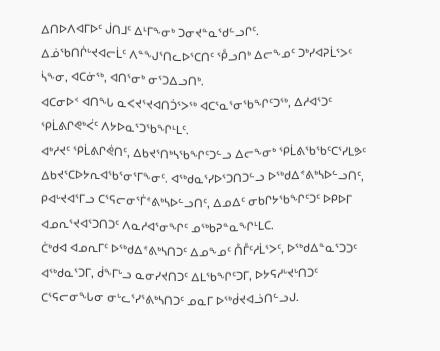ᐃᑎᐅᐱᐊᒥᐅᑦ ᒎᑎᒧᑦ ᐃᒻᒥᖕᓂᒃ ᑐᓂᔪᓐᓇᖁᓪᓗᒋᑦ.
ᐃᓅᖃᑎᒌᒡᔪᐊᓕᒫᑦ ᐱᓐᖑᕐᑎᓚᐅᕐᑕᑎᑦ ᕾᓗᑎᒃ ᐃᓕᖕᓄᑦ ᑐᒃᓯᐊᕈᒫᕐᐳᑦ ᓵᖕᓂ, ᐊᑕᓃᖅ, ᐊᑎᕐᓂᒃ ᓂᕐᑐᐃᓗᑎᒃ.
ᐊᑕᓂᐅᑉ ᐊᑎᖓ ᓇᐸᔪᕐᔪᐊᑎᑑᕐᐳᖅ ᐊᑕᕐᓇᕐᓂᖃᖏᑦᑐᖅ, ᐃᓱᐊᕐᑐᑦ ᕿᒫᕕᒋᕙᒃᐹᑦ ᐱᔭᐅᓇᕐᑐᖃᖏᒻᒪᑦ.
ᐊᒃᓱᔪᑦ ᕿᒫᕕᒋᕚᑎᑦ, ᐃᑲᔪᕐᑎᒃᓴᖃᖏᑦᑐᓪᓗ ᐃᓕᖕᓂᒃ ᕿᒫᕕᖃᖃᑦᑕᕐᓯᒪᕗᑦ ᐃᑲᔪᕐᑕᐅᔭᕆᐊᖃᕐᓂᕐᒥᖕᓂᑦ. ᐊᖅᑯᓇᕐᓯᐅᕐᑐᑎᑐᓪᓗ ᐅᖅᑯᐃᕝᕕᒃᓴᐅᓪᓗᑎᑦ, ᑭᐊᒡᔪᐊᕐᒥᓗ ᑕᕐᕋᓕᓂᕐᒦᕝᕕᒃᓴᐅᓪᓗᑎᑦ, ᐃᓄᐃᑦ ᓂᑲᒋᔭᖃᖏᑦᑐᑦ ᐅᑭᐅᒥ ᐊᓄᕆᕐᔪᐊᕐᑐᑎᑐᑦ ᐱᓇᓱᐊᕐᓂᖏᑦ ᓄᖅᑲᕈᓐᓇᖏᒻᒪᑕ.
ᑖᒃᑯᐊ ᐊᓄᕆᒥᑦ ᐅᖅᑯᐃᕝᕕᒃᓴᑎᑐᑦ ᐃᓄᖕᓄᑦ ᑍᒤᑦᓱᒫᕐᐳᑦ, ᐅᖅᑯᐃᓐᓇᕐᑐᑐᑦ ᐊᖅᑯᓇᕐᑐᒥ, ᑰᖕᒥᒡᓗ ᓇᓂᓯᔪᑎᑐᑦ ᐃᒪᖃᖏᑦᑐᒥ, ᐅᔭᕋᓱᒡᔪᒡᑎᑐᑦ ᑕᕐᕋᓕᓂᖓᓂ ᓂᒡᓚᕐᓯᕐᕕᒃᓴᑎᑐᑦ ᓄᓇᒥ ᐅᖅᑰᔪᐊᓘᑎᓪᓗᒍ.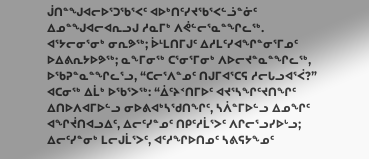ᒎᑎᓐᖑᐊᓕᐅᕐᑐᖃᕐᐸᑦ ᐊᐅᒃᑎᑦᓯᔪᖃᕐᐸᓪᓘᓐᓃᑦ ᐃᓄᓐᖑᐊᓕᐊᕆᓗᒍ ᓱᓇᒥᒃ ᐱᕚᓪᓕᕐᓇᓐᖏᓚᖅ.
ᐊᕐᔭᓕᓂᕐᓂᒃ ᓂᕆᕗᖅ; ᐆᒻᒪᑎᒥᒍᑦ ᐃᓱᒪᑦᓯᐊᖏᓐᓂᕐᒥᓄᑦ ᐅᐃᕕᕆᔭᐅᕗᖅ; ᓇᖕᒥᓂᖅ ᑕᕐᓂᕐᒥᓂᒃ ᐱᐅᓕᔪᓐᓇᓐᖏᓚᖅ, ᐅᖃᕈᓐᓇᓐᖏᓚᕐᓗ, “ᑕᓕᕐᐱᓐᓄᑦ ᑎᒍᒥᐊᕐᑕᕋ ᓱᓕᒐᓗᐊᕐᐹ?”
ᐊᑕᓂᖅ ᐃᒫᒃ ᐅᖃᕐᐳᖅ: “ᐄᑦᔨᑉᑎᒥᐅᑦ ᐊᔪᕐᓴᖏᑦᔪᑎᖏᑦ ᐃᑎᐅᐱᐊᒥᐅᓪᓗ ᓂᐅᕕᐊᒃᓴᖁᑎᖏᑦ, ᓴᐲᓐᒥᐅᓪᓗ ᐃᓄᖏᑦ ᐊᖏᔫᑎᐊᓗᐃᑦ, ᐃᓕᑦᓯᓐᓄᑦ ᑎᑭᑦᓱᒫᕐᐳᑦ ᐱᒋᓕᕐᓗᓯᐅᒡᓗ; ᐃᓕᑦᓯᓐᓂᒃ ᒪᓕᒍᒫᕐᐳᑦ, ᐊᑦᓱᖏᐅᑎᓄᑦ ᓴᕕᕋᔭᖕᓄᑦ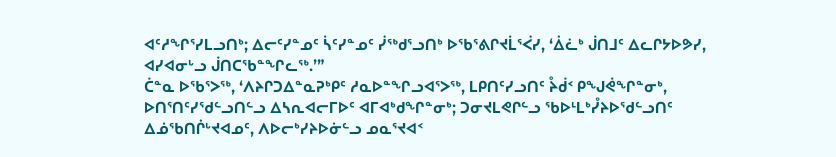ᐊᑦᓱᖏᕐᓯᒪᓗᑎᒃ; ᐃᓕᑦᓯᓐᓄᑦ ᓵᑦᓯᓐᓄᑦ ᓰᖅᑯᕐᓗᑎᒃ ᐅᖃᕐᕕᒋᔪᒫᕐᐹᓯ, ‘ᐄᓛᒃ ᒎᑎᒧᑦ ᐃᓚᒋᔭᐅᕗᓯ, ᐊᓯᐊᓂᒡᓗ ᒎᑎᑕᖃᓐᖏᓚᖅ.’”
ᑖᓐᓇ ᐅᖃᕐᐳᖅ, ‘ᐱᔨᒋᑐᐃᓐᓇᕈᒃᑭᑦ ᓱᓇᐅᓐᖏᓗᐊᕐᐳᖅ, ᒪᑭᑎᑦᓯᓗᑎᑦ ᔧᑰᑉ ᑭᖑᕚᖏᓐᓂᒃ, ᐅᑎᕐᑎᑦᓯᖁᓪᓗᑎᓪᓗ ᐃᓴᕆᐊᓕᒥᐅᑦ ᐊᒥᐊᒃᑯᖏᓐᓂᒃ; ᑐᓂᔪᒪᕙᒋᓪᓗ ᖃᐅᒻᒪᒃᓮᔨᐅᖁᓪᓗᑎᑦ ᐃᓅᖃᑎᒌᒡᔪᐊᓄᑦ, ᐱᐅᓕᒃᓯᔨᐅᓃᓪᓗ ᓄᓇᕐᔪᐊᑉ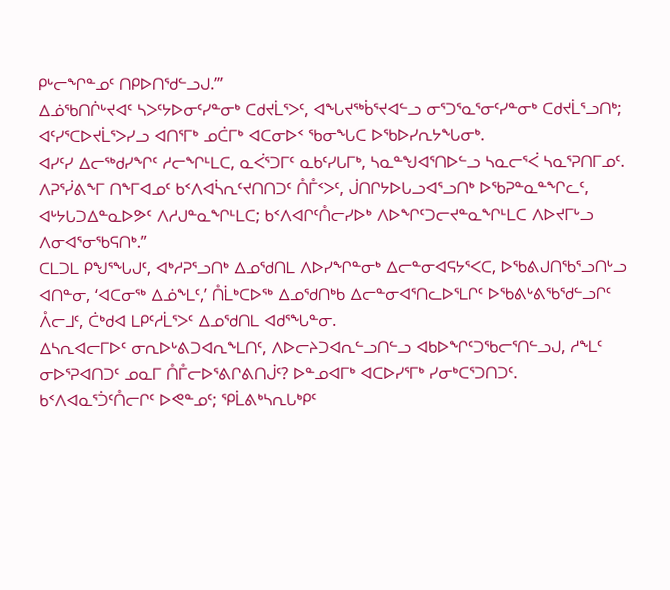ᑭᒡᓕᖏᓐᓄᑦ ᑎᑭᐅᑎᖁᓪᓗᒍ.’”
ᐃᓅᖃᑎᒌᒡᔪᐊᑦ ᓴᐳᑦᔭᐅᓂᑦᓯᓐᓂᒃ ᑕᑯᔪᒫᕐᐳᑦ, ᐊᖓᔪᖅᑳᕐᔪᐊᓪᓗ ᓂᕐᑐᕐᓇᕐᓂᑦᓯᓐᓂᒃ ᑕᑯᔪᒫᕐᓗᑎᒃ; ᐊᑦᓯᕐᑕᐅᔪᒫᕐᐳᓯᓗ ᐊᑎᕐᒥᒃ ᓄᑖᒥᒃ ᐊᑕᓂᐅᑉ ᖃᓂᖓᑕ ᐅᖃᐅᓯᕆᔭᖓᓂᒃ.
ᐊᓯᑦᓯ ᐃᓕᖅᑯᓯᖏᑦ ᓱᓕᖏᒻᒪᑕ, ᓇᐹᕐᑐᒥᑦ ᓇᑲᑦᓯᒐᒥᒃ, ᓴᓇᓐᖑᐊᕐᑎᐅᓪᓗ ᓴᓇᓕᕐᐹ ᓴᓇᕐᕈᑎᒥᓄᑦ.
ᐱᕈᕐᓰᕕᖕᒥ ᑎᖕᒥᐊᓄᑦ ᑲᑉᐱᐊᓵᕆᑦᔪᑎᑎᑐᑦ ᑍᒤᑉᐳᑦ, ᒎᑎᒋᔭᐅᒐᓗᐊᕐᓗᑎᒃ ᐅᖃᕈᓐᓇᓐᖏᓚᑦ, ᐊᒡᔭᒐᑐᐃᓐᓇᐅᕗᑦ ᐱᓱᒍᓐᓇᖏᒻᒪᑕ; ᑲᑉᐱᐊᒋᑦᑍᓕᓯᐅᒃ ᐱᐅᖏᑦᑐᓕᔪᓐᓇᖏᒻᒪᑕ ᐱᐅᔪᒥᒡᓗ ᐱᓂᐊᕐᓂᖃᕋᑎᒃ.”
ᑕᒪᑐᒪ ᑭᖑᕐᖓᒍᑦ, ᐊᒃᓱᕈᕐᓗᑎᒃ ᐃᓄᖁᑎᒪ ᐱᐅᓯᖏᓐᓂᒃ ᐃᓕᓐᓂᐊᕋᔭᕐᐸᑕ, ᐅᖃᕕᒍᑎᖃᕐᓗᑎᒡᓗ ᐊᑎᓐᓂ, ‘ᐊᑕᓂᖅ ᐃᓅᖕᒪᑦ,’ ᑍᒫᒃᑕᐅᖅ ᐃᓄᖁᑎᒃᑲ ᐃᓕᓐᓂᐊᕐᑎᓚᐅᕐᒪᒋᑦ ᐅᖃᕕᒡᕕᖃᖁᓪᓗᒋᑦ ᐰᓕᒧᑦ, ᑖᒃᑯᐊ ᒪᑭᑦᓱᒫᕐᐳᑦ ᐃᓄᖁᑎᒪ ᐊᑯᕐᖓᓐᓂ.
ᐃᓴᕆᐊᓕᒥᐅᑦ ᓂᕆᐅᒡᕕᑐᐊᕆᖕᒪᑎᑦ, ᐱᐅᓕᔨᑐᐊᕆᓪᓗᑎᓪᓗ ᐊᑲᐅᖏᑦᑐᖃᓕᕐᑎᓪᓗᒍ, ᓱᖕᒪᑦ ᓂᐅᕐᕈᐊᑎᑐᑦ ᓄᓇᒥ ᑍᒤᓕᐅᕐᕕᒋᕕᑎᒎᑦ? ᐅᓐᓄᐊᒥᒃ ᐊᑕᐅᓯᕐᒥᒃ ᓯᓂᒃᑕᕐᑐᑎᑐᑦ.
ᑲᑉᐱᐊᓇᕐᑑᑦᑍᓕᒋᑦ ᐅᕙᓐᓄᑦ; ᕿᒫᕕᒃᓴᕆᒐᒃᑭᑦ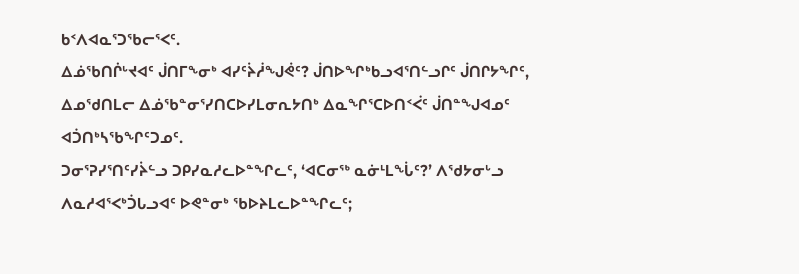ᑲᑉᐱᐊᓇᕐᑐᖃᓕᕐᐸᑦ.
ᐃᓅᖃᑎᒌᒡᔪᐊᑦ ᒎᑎᒥᖕᓂᒃ ᐊᓯᑦᔩᓲᖑᕚᑦ? ᒎᑎᐅᖏᒃᑲᓗᐊᕐᑎᓪᓗᒋᑦ ᒎᑎᒋᔭᖏᑦ, ᐃᓄᖁᑎᒪᓕ ᐃᓅᖃᓐᓂᕐᓯᑎᑕᐅᓯᒪᓂᕆᔭᑎᒃ ᐃᓇᖏᕐᑕᐅᑎᑉᐹᑦ ᒎᑎᓐᖑᐊᓄᑦ ᐊᑑᑎᒃᓴᖃᖏᑦᑐᓄᑦ.
ᑐᓂᕐᕈᓯᕐᑎᑦᓯᔩᓪᓗ ᑐᑭᓯᓇᓱᓚᐅᓐᖏᓚᑦ, ‘ᐊᑕᓂᖅ ᓇᓃᒻᒪᖔᑦ?’ ᐱᖁᔭᓂᒡᓗ ᐱᓇᓱᐊᕐᐸᒃᑑᒐᓗᐊᑦ ᐅᕙᓐᓂᒃ ᖃᐅᔨᒪᓚᐅᓐᖏᓚᑦ;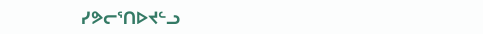ᓯᕗᓕᕐᑎᐅᔪᓪᓗ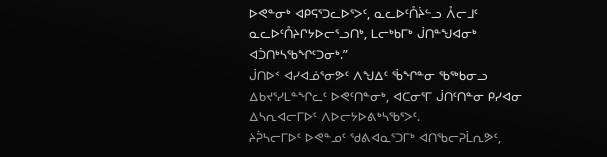ᐅᕙᓐᓂᒃ ᐊᑭᕋᕐᑐᓚᐅᕐᐳᑦ, ᓇᓚᐅᑦᑍᔩᓪᓗ ᐰᓕᒧᑦ ᓇᓚᐅᑦᑍᔨᒋᔭᐅᓕᕐᓗᑎᒃ, ᒪᓕᒃᑲᒥᒃ ᒎᑎᓐᖑᐊᓂᒃ ᐊᑑᑎᒃᓴᖃᖏᑦᑐᓂᒃ.”
ᒎᑎᐅᑉ ᐊᓯᐊᓅᕐᓂᕗᑦ ᐱᖑᐃᑦ ᖄᖏᓐᓂ ᖃᖅᑲᓂᓗ ᐃᑲᔪᕐᓯᒪᓐᖏᓚᑦ ᐅᕙᑦᑎᓐᓂᒃ, ᐊᑕᓂᕐᒥ ᒎᑎᑦᑎᓐᓂ ᑭᓯᐊᓂ ᐃᓴᕆᐊᓕᒥᐅᑦ ᐱᐅᓕᔭᐅᕕᒃᓴᖃᕐᐳᑦ.
ᔨᕉᓴᓕᒥᐅᑦ ᐅᕙᓐᓄᑦ ᖁᕕᐊᓇᕐᑐᒥᒃ ᐊᑎᖃᓕᕈᒫᕆᕗᑦ,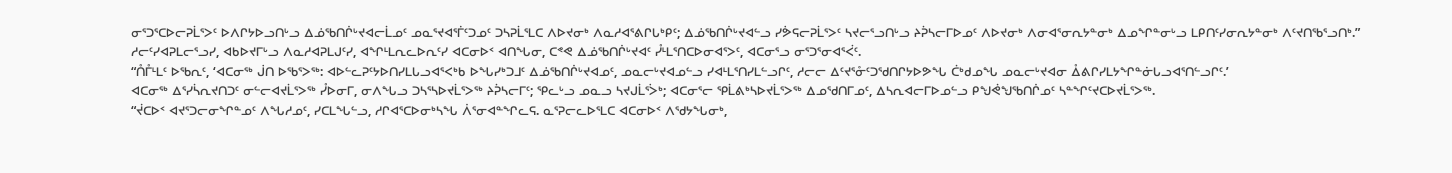ᓂᕐᑐᕐᑕᐅᓕᕈᒫᕐᐳᑦ ᐅᐱᒋᔭᐅᓗᑎᒡᓗ ᐃᓅᖃᑎᒌᒡᔪᐊᓕᒫᓄᑦ ᓄᓇᕐᔪᐊᕐᒦᑦᑐᓄᑦ ᑐᓴᕈᒫᕐᒪᑕ ᐱᐅᔪᓂᒃ ᐱᓇᓱᐊᕐᕕᒋᒐᒃᑭᑦ; ᐃᓅᖃᑎᒌᒡᔪᐊᓪᓗ ᓯᕘᕋᓕᕈᒫᕐᐳᑦ ᓴᔪᓕᕐᓗᑎᒡᓗ ᔨᕉᓴᓕᒥᐅᓄᑦ ᐱᐅᔪᓂᒃ ᐱᓂᐊᕐᓂᕆᔭᓐᓂᒃ ᐃᓄᖏᓐᓂᒡᓗ ᒪᑭᑎᑦᓯᓂᕆᔭᓐᓂᒃ ᐱᑦᔪᑎᖃᕐᓗᑎᒃ.”
ᓱᓕᑦᓯᐊᕈᒪᓕᕐᓗᓯ, ᐊᑲᐅᔪᒥᒡᓗ ᐱᓇᓱᐊᕈᒪᒍᑦᓯ, ᐊᖏᒻᒪᕆᓚᐅᕆᑦᓯ ᐊᑕᓂᐅᑉ ᐊᑎᖓᓂ, ᑕᕝᕙ ᐃᓅᖃᑎᒌᒡᔪᐊᑦ ᓮᒻᒪᕐᑎᑕᐅᓂᐊᕐᐳᑦ, ᐊᑕᓂᕐᓗ ᓂᕐᑐᕐᓂᐊᕐᐹᑦ.
“ᑍᒤᒻᒪᑦ ᐅᖃᕆᑦ, ‘ᐊᑕᓂᖅ ᒎᑎ ᐅᖃᕐᐳᖅ: ᐊᐅᓪᓚᕈᑦᔭᐅᑎᓯᒪᒐᓗᐊᕐᐸᒃᑲ ᐅᖓᓯᒃᑐᒧᑦ ᐃᓅᖃᑎᒌᒡᔪᐊᓄᑦ, ᓄᓇᓕᒡᔪᐊᓄᓪᓗ ᓯᐊᒻᒪᕐᑎᓯᒪᓪᓗᒋᑦ, ᓱᓕᓕ ᐃᑦᔪᕐᓁᑦᑐᖁᑎᒋᔭᐅᕗᖓ ᑖᒃᑯᓄᖓ ᓄᓇᓕᒡᔪᐊᓂ ᐂᕕᒋᓯᒪᔭᖏᓐᓃᒐᓗᐊᕐᑎᓪᓗᒋᑦ.’
ᐊᑕᓂᖅ ᐃᕐᓯᓵᕆᔪᑎᑐᑦ ᓂᓪᓕᐊᔪᒫᕐᐳᖅ ᓮᐅᓂᒥ, ᓂᐱᖓᓗ ᑐᓴᕐᓴᐅᔪᒫᕐᐳᖅ ᔨᕉᓴᓕᒥᑦ; ᕿᓚᒡᓗ ᓄᓇᓗ ᓴᔪᒍᒫᕐᐴᒃ; ᐊᑕᓂᕐᓕ ᕿᒫᕕᒃᓴᐅᔪᒫᕐᐳᖅ ᐃᓄᖁᑎᒥᓄᑦ, ᐃᓴᕆᐊᓕᒥᐅᓄᓪᓗ ᑭᖑᕚᖑᖃᑎᒌᓄᑦ ᓴᓐᖏᑦᔪᑕᐅᔪᒫᕐᐳᖅ.
“ᔫᑕᐅᑉ ᐊᔪᕐᑐᓕᓂᖏᓐᓄᑦ ᐱᖓᓱᓄᑦ, ᓯᑕᒪᖓᓪᓗ, ᓱᒋᐊᕐᑕᐅᓂᒃᓴᖓ ᐲᕐᓂᐊᓐᖏᓚᕋ. ᓇᕐᕈᓕᓚᐅᕐᒪᑕ ᐊᑕᓂᐅᑉ ᐱᖁᔭᖓᓂᒃ,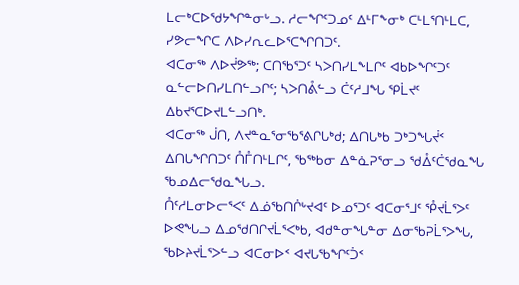ᒪᓕᒃᑕᐅᖁᔭᖏᓐᓂᒡᓗ. ᓱᓕᖏᑦᑐᓄᑦ ᐃᒻᒥᖕᓂᒃ ᑕᒻᒪᕐᑎᒻᒪᑕ, ᓯᕗᓕᖏᑕ ᐱᐅᓯᕆᓚᐅᕐᑕᖏᑎᑐᑦ.
ᐊᑕᓂᖅ ᐱᐅᔫᕗᖅ; ᑕᑎᖃᕐᑐᑦ ᓴᐳᑎᓯᒪᖕᒪᒋᑦ ᐊᑲᐅᖏᑦᑐᑦ ᓇᓪᓕᐅᑎᓯᒪᑎᓪᓗᒋᑦ; ᓴᐳᑎᕔᓪᓗ ᑖᑦᓱᒧᖓ ᕿᒫᔪᑦ ᐃᑲᔪᕐᑕᐅᔪᒪᓪᓗᑎᒃ.
ᐊᑕᓂᖅ ᒎᑎ, ᐱᔪᓐᓇᕐᓂᖃᕐᕕᒋᒐᒃᑯ; ᐃᑎᒐᒃᑲ ᑐᒃᑐᖓᔫᑉ ᐃᑎᒐᖏᑎᑐᑦ ᑍᒤᑎᒻᒪᒋᑦ, ᖃᖅᑲᓂ ᐃᓐᓈᕈᕐᓂᓗ ᖁᐂᑦᑖᖁᓇᖓ ᖃᓄᐃᓕᖁᓇᖓᓗ.
ᑍᑦᓱᒪᓂᐅᓕᕐᐸᑦ ᐃᓅᖃᑎᒌᒡᔪᐊᑦ ᐅᓄᕐᑐᑦ ᐊᑕᓂᕐᒧᑦ ᕾᔪᒫᕐᐳᑦ ᐅᕙᖓᓗ ᐃᓄᖁᑎᒋᔪᒫᕐᐸᒃᑲ, ᐊᑯᓐᓂᖓᓐᓂ ᐃᓂᖃᕈᒫᕐᐳᖓ, ᖃᐅᔨᔪᒫᕐᐳᓪᓗ ᐊᑕᓂᐅᑉ ᐊᔪᒐᖃᖏᑦᑑᑉ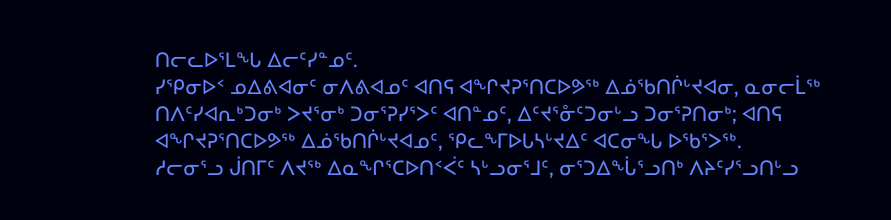ᑎᓕᓚᐅᕐᒪᖓ ᐃᓕᑦᓯᓐᓄᑦ.
ᓯᕿᓂᐅᑉ ᓄᐃᕕᐊᓂᑦ ᓂᐱᕕᐊᓄᑦ ᐊᑎᕋ ᐊᖏᔪᕈᕐᑎᑕᐅᕗᖅ ᐃᓅᖃᑎᒌᒡᔪᐊᓂ, ᓇᓂᓕᒫᖅ ᑎᐱᑦᓯᐊᕆᒃᑐᓂᒃ ᐳᔪᕐᓂᒃ ᑐᓂᕐᕈᓯᕐᐳᑦ ᐊᑎᓐᓄᑦ, ᐃᑦᔪᕐᓁᑦᑐᓂᒡᓗ ᑐᓂᕐᕈᑎᓂᒃ; ᐊᑎᕋ ᐊᖏᔪᕈᕐᑎᑕᐅᕗᖅ ᐃᓅᖃᑎᒌᒡᔪᐊᓄᑦ, ᕿᓚᖕᒥᐅᒐᓴᒡᔪᐃᑦ ᐊᑕᓂᖓ ᐅᖃᕐᐳᖅ.
ᓱᓕᓂᕐᓗ ᒎᑎᒥᑦ ᐱᔪᖅ ᐃᓇᖏᕐᑕᐅᑎᑉᐹᑦ ᓴᒡᓗᓂᕐᒧᑦ, ᓂᕐᑐᐃᖔᕐᓗᑎᒃ ᐱᔨᑦᓯᕐᓗᑎᒡᓗ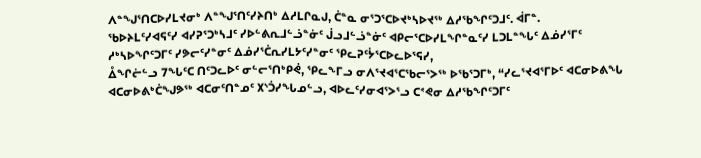ᐱᓐᖑᕐᑎᑕᐅᓯᒪᔪᓂᒃ ᐱᓐᖑᕐᑎᑦᓯᔨᑎᒃ ᐃᓱᒪᒋᓇᒍ, ᑖᓐᓇ ᓂᕐᑐᕐᑕᐅᔪᒃᓴᐅᔪᖅ ᐃᓱᖃᖏᑦᑐᒧᑦ. ᐋᒥᓐ.
ᖃᐅᔨᒪᑦᓯᐊᕋᑦᓯ ᐊᓯᕈᕐᑐᒃᓴᒧᑦ ᓯᐅᓪᕕᕆᒧᓪᓘᓐᓃᑦ ᒎᓗᒧᓪᓘᓐᓃᑦ ᐊᑭᓕᕐᑕᐅᓯᒪᖏᓐᓇᑦᓯ ᒪᑐᒪᓐᖓᑦ ᐃᓅᓯᕐᒥᑦ ᓱᒃᓴᐅᖏᑦᑐᒥᑦ ᓯᕗᓕᑦᓯᓐᓂᑦ ᐃᓅᓯᕐᑖᕆᓯᒪᔭᑦᓯᓐᓂᑦ ᕿᓚᕈᑦᔮᕐᑕᐅᓚᐅᕐᕋᓯ,
ᐂᖏᓖᓪᓗ 7ᖓᑦᑕ ᑎᑦᑐᓚᐅᑦ ᓂᓪᓕᕐᑎᒃᑭᕚ, ᕿᓚᖕᒥᓗ ᓂᐱᕐᔪᐊᕐᑕᖃᓕᕐᐳᖅ ᐅᖃᕐᑐᒥᒃ, “ᓯᓚᕐᔪᐊᕐᒥᐅᑦ ᐊᑕᓂᐅᕕᖓ ᐊᑕᓂᐅᕕᒃᑖᖑᕗᖅ ᐊᑕᓂᑦᑎᓐᓄᑦ ᙭ᔅᑑᓯᖓᓄᓪᓗ, ᐊᐅᓚᑦᓯᓂᐊᕐᐳᕐᓗ ᑕᕝᕙᓂ ᐃᓱᖃᖏᑦᑐᒥᑦ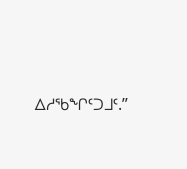ᐃᓱᖃᖏᑦᑐᒧᑦ.”